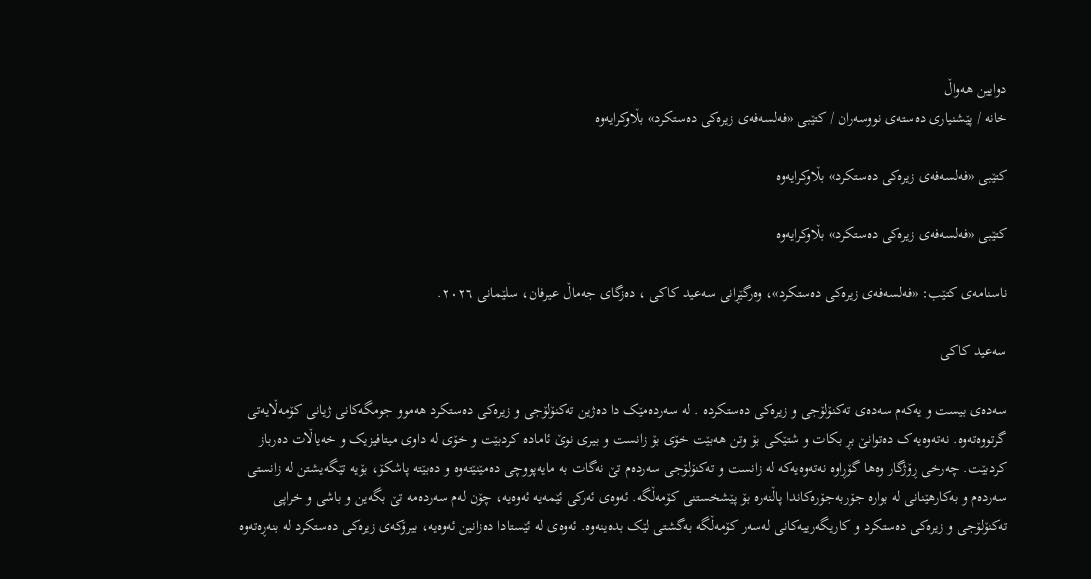دوایین هەواڵ
خانه / پێشنیاری ده‌سته‌ی نووسه‌ران / کتێبی «فەلسەفەی زیرەکی دەستکرد» بڵاوکرایەوە

کتێبی «فەلسەفەی زیرەکی دەستکرد» بڵاوکرایەوە

کتێبی «فەلسەفەی زیرەکی دەستکرد» بڵاوکرایەوە

ناسنامەی کتێب: «فەلسەفەی زیرەکی دەستکرد»، وەرگێڕانی سەعید کاکی ، دەزگای جەماڵ عیرفان، سلێمانی ٢٠٢٦.

سەعید کاکی

سەدەی بیست و یەکەم سەدەی تەکنۆلۆجی و زیرەکی دەستکردە . لە سەردەمێک دا دەژین تەکنۆلۆجی و زیرەکی دەستکرد هەموو جومگەکانی ژیانی کۆمەڵایەتی گرتووەتەوە. نەتەوەیەک دەتوانێ بڕ بکات و شتێکی بۆ وتن هەبێت خۆی بۆ زانست و بیری نوێ ئامادە کردبێت و خۆی لە داوی میتافیزیک و خەیاڵات دەرباز کردبێت. چەرخی ڕۆژگار وەها گۆڕاوە نەتەوەیەکە لە زانست و تەکنۆلۆجی سەردەم تێ نەگات بە مایەپووچی دەمێنێتەوە و دەبێتە پاشکۆ، بۆیە تێگەیشتن لە زانستی سەردەم و بەکارهێنانی لە بوارە جۆربەجۆرەکاندا پاڵنەرە بۆ پێشخستنی کۆمەڵگە. ئەوەی ئەرکی ئێمەیە ئەوەیە، چۆن لەم سەردەمە تێ بگەین و باشی و خراپی تەکنۆلۆجی و زیرەکی دەستکرد و کاریگەرییەکانی لەسەر کۆمەڵگە بەگشتی لێک بدەینەوە. ئەوەی لە ئێستادا دەزانین ئەوەیە، بیرۆکەی زیرەکی دەستکرد لە بنەڕەتەوە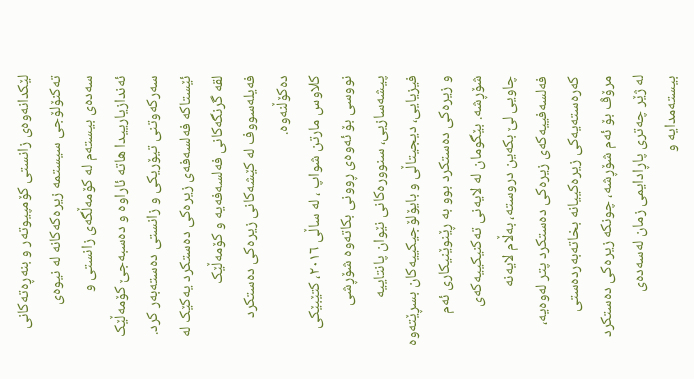لێکدانەوەی زانستی کۆمپیوتەر و بنەڕەتەکانی تەکنۆلۆجی سیستمە زیرەکەکانە لە نیوەی سەدەی بیستەم لە کۆمەڵگەی زانستی و ئەندازیارییدا هاتە ئاراوە و دەسبەجێ کۆمەڵێک سەرکەوتنی تیۆریکی و زانستی دەستەبەر کرد. ئێستاکە فەلسەفەی زیرەکی دەستکرد یەکێک لە لقە گرنگەکانی فەلسەفەیە و کۆمەڵێک فەیلەسووف لە کێشەکانی زیرەکی دەستکرد دەکۆڵنەوە.
کلاوس مارتن شواپ ، لە ساڵی ٢٠١٦، کتێبێکی نووسی بۆ ئەوەی ڕوونی بکاتەوە شۆڕشی پیشەسازیی، سنوورەکانی نێوان پانتاییە فیزیایی، دیجیتاڵی و بایۆلۆجیکییەکان بسڕێتەوە و زیرەکی دەستکرد بوو بە ڕێنوێنیکاری ئەم شۆڕشە. بێگومان لە لایەنی تەکنیکییەکەی چاویی لێ بکەین دروستە، بەڵام لایەنە فەلسەفییەکەی زیرەکی دەستکرد پتر لەوەیە، کەرەستەیەکی زیرەکییانە بخاتەبەردەستی مرۆڤ بۆ ئەم شۆڕشە، چونکە زیرەکی دەستکرد لە ژێر چەتری پاڕادایمی زمان لەسەدەی بیستەمدایە و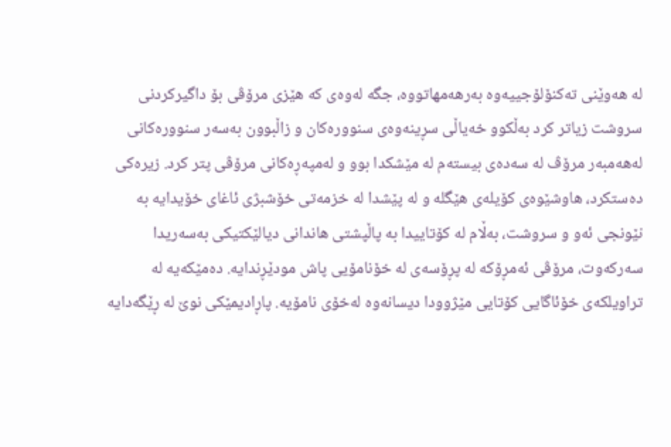لە هەوێنی تەکنۆلۆجییەوە بەرهەمهاتووە، جگە لەوەی کە هێزی مرۆڤی بۆ داگیرکردنی سروشت زیاتر کرد بەڵکوو خەیاڵی سڕینەوەی سنوورەکان و زاڵبوون بەسەر سنوورەکانی لەهەمبەر مرۆڤ لە سەدەی بیستەم لە مێشکدا بوو و لەمپەڕەکانی مرۆڤی پتر کرد. زیرەکی دەستکرد، هاوشێوەی کۆیلەی هێگلە و لە پێشدا لە خزمەتی خۆشبژی ئاغای خۆیدایە بە نێونجی ئەو و سروشت، بەڵام لە کۆتاییدا بە پاڵپشتی هاندانی دیالێکتیکی بەسەریدا سەرکەوت، مرۆڤی ئەمڕۆکە لە پڕۆسەی لە خۆنامۆیی پاش مودێڕندایە. دەمێکەیە لە تراویلکەی خۆئاگایی کۆتایی مێژوودا دیسانەوە لەخۆی نامۆیە. پاڕادیمێکی نوێ لە ڕێگەدایە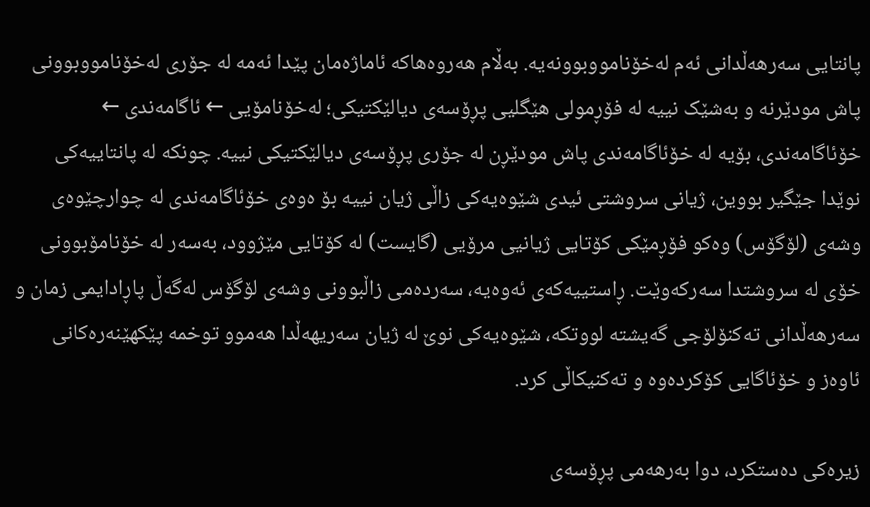پانتایی سەرهەڵدانی ئەم لەخۆنامووبوونەیە. بەڵام هەروەهاکە ئاماژەمان پێدا ئەمە لە جۆری لەخۆنامووبوونی پاش مودێرنە و بەشێک نییە لە فۆڕمولی هێگلیی پڕۆسەی دیالێکتیکی؛ لەخۆنامۆیی ← ئاگامەندی ← خۆئاگامەندی، بۆیە لە خۆئاگامەندی پاش مودێڕن لە جۆری پڕۆسەی دیالێکتیکی نییە. چونکە لە پانتاییەکی نوێدا جێگیر بووین، ژیانی سروشتی ئیدی شێوەیەکی زاڵی ژیان نییە بۆ ەوەی خۆئاگامەندی لە چوارچێوەی وشەی (لۆگۆس) وەکو فۆڕمێکی کۆتایی ژیانیی مرۆیی (گایست) لە کۆتایی مێژوود، بەسەر لە خۆنامۆبوونی خۆی لە سروشتدا سەرکەوێت. ڕاستییەکەی ئەوەیە، سەردەمی زاڵبوونی وشەی لۆگۆس لەگەڵ پاڕادایمی زمان و سەرهەڵدانی تەکنۆلۆجی گەیشتە لووتکە، شێوەیەکی نوێ لە ژیان سەریهەڵدا هەموو توخمە پێکهێنەرەکانی ئاوەز و خۆئاگایی کۆکردەوە و تەکنیکاڵی کرد.

زیرەکی دەستکرد، دوا بەرهەمی پڕۆسەی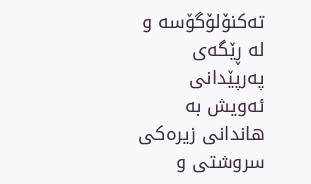تەکنۆلۆگۆسە و لە ڕێگەی پەرپێدانی ئەویش بە هاندانی زیرەکی سروشتی و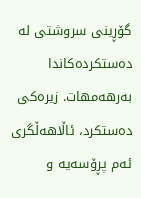گۆڕینی سروشتی لە دەستکردەکاندا بەرهەمهات. زیرەکی دەستکرد، ئاڵاهەڵگری ئەم پڕۆسەیە و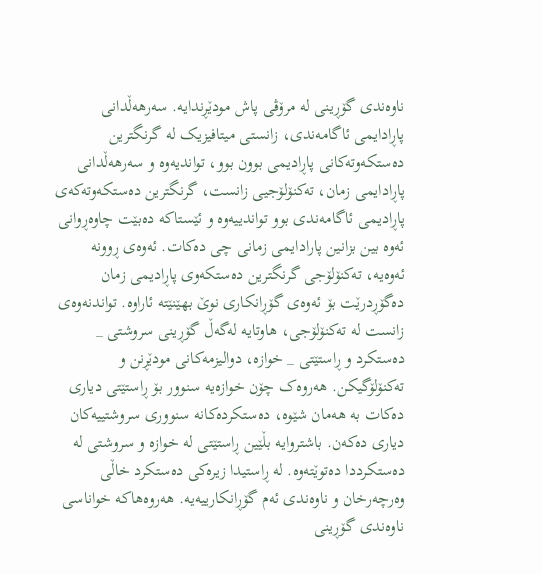ناوەندی گۆڕینی لە مرۆڤی پاش مودێڕندایە. سەرهەڵدانی پاڕادایمی ئاگامەندی، زانستی میتافیزیک لە گرنگترین دەستکەوتەکانی پاڕادیمی بوون بوو، تواندیەوە و سەرهەڵدانی پاڕادایمی زمان، تەکنۆلۆجیی زانست، گرنگترین دەستکەوتەکەی پاڕادیمی ئاگامەندی بوو تواندییەوە و ئێستاکە دەبێت چاوەڕوانی ئەوە بین بزانین پارادایمی زمانی چی دەکات. ئەوەی ڕوونە ئەوەیە، تەکنۆلۆجی گرنگترین دەستکەوی پاڕادیمی زمان دەگۆڕدرێت بۆ ئەوەی گۆڕانکاری نوێ بهێنێتە ئاراوە. تواندنەوەی زانست لە تەکنۆلۆجی، هاوتایە لەگەڵ گۆڕینی سروشتی _ دەستکرد و ڕاستێتی _ خوازە، دوالیزمەکانی مودێڕنن و تەکنۆلۆگیکن. هەروەک چۆن خوازەیە سنوور بۆ ڕاستێتی دیاری دەکات بە هەمان شێوە، دەستکردەکانە سنووری سروشتییەکان دیاری دەکەن. باشتروایە بڵێین ڕاستێتی لە خوازە و سروشتی لە دەستکرددا دەتوێتەوە. لە ڕاستیدا زیرەکی دەستکرد خاڵی وەرچەرخان و ناوەندی ئەم گۆڕانکارییەیە. هەروەهاکە خواناسی ناوەندی گۆڕینی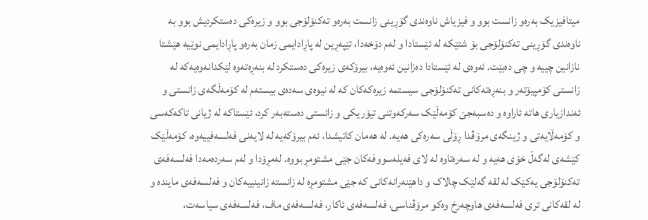میتافیزیک بەرەو زانست بوو و فیزیاش ناوەندی گۆڕینی زانست بەرەو تەکنۆلۆجی بوو و زیرەکی دەستکردیش بوو بە ناوەندی گۆڕینی تەکنۆلۆجی بۆ شتێکە لە ئێستادا و لەم دۆخەدا، تێپەڕین لە پاڕادایمی زمان بەرەو پاڕادایمی نوێیە هێشتا نازانین چییە و چی دەبێت. ئەوەی لە ئێستادا دەزانین ئەوەیە، بیرۆکەی زیرەکی دەستکرد لە بنەڕەتەوە لێکدانەوەیەکە لە زانستی کۆمپیۆتەر و بنەڕەتەکانی تەکنۆلۆجی سیستمە زیرەکەکان کە لە نیوەی سەدەی بیستەم لە کۆمەڵگەی زانستی و ئەندازیاری هاتە ئاراوە و دەسبەجێ کۆمەڵێک سەرکەوتنی تیۆریکی و زانستی دەستەبەر کرد، ئێستاکە لە ژیانی تاکەکەسی و کۆمەڵایەتی و ژینگەی مرۆڤدا ڕۆڵی سەرەکی هەیە. لە هەمان کاتیشدا، ئەم بیرۆکەیە لە لایەنی فەلسەفییەوە، کۆمەڵێک کێشەی لەگەڵ خۆی هەیە و لە سەرەتاوە لە لای فەیلەسووفەکان جێی مشتومڕ بووە. لەمڕۆدا و لەم سەردەمەدا فەلسەفەی تەکنۆلۆجی یەکێک لە لقە گەلێک چالاک و داهێنەرانەکانی کە جێی مشتومڕە لە زانستە زانینییەکان و فەلسەفەی مایندە و لە لقەکانی تری فەلسەفەی هاوچەرخ وەکو مرۆڤناسی، فەلسەفەی ئاکار، فەلسەفەی ماف، فەلسەفەی سیاسەت،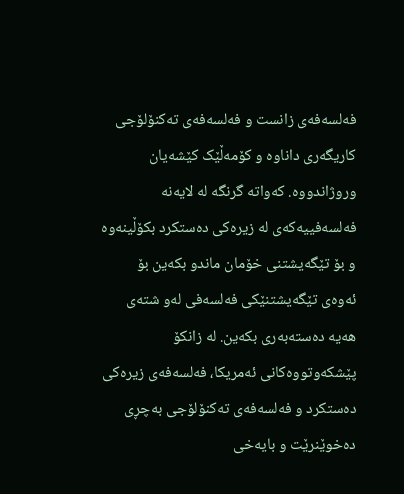فەلسەفەی زانست و فەلسەفەی تەکنۆلۆجی کاریگەری داناوە و کۆمەڵێک کێشەیان وروژاندووە. کەواتە گرنگە لە لایەنە فەلسەفییەکەی لە زیرەکی دەستکرد بکۆڵینەوە و بۆ تێگەیشتنی خۆمان ماندو بکەین بۆ ئەوەی تێگەیشتنێکی فەلسەفی لەو شتەی هەیە دەستەبەری بکەین. لە زانکۆ پێشکەوتووەکانی ئەمریکا، فەلسەفەی زیرەکی دەستکرد و فەلسەفەی تەکنۆلۆجی بەچڕی دەخوێنرێت و بایەخی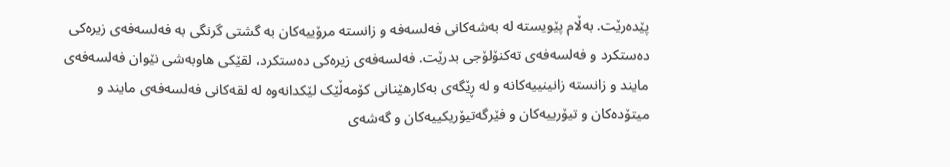پێدەرێت. بەڵام پێویستە لە بەشەکانی فەلسەفە و زانستە مرۆییەکان بە گشتی گرنگی بە فەلسەفەی زیرەکی دەستکرد و فەلسەفەی تەکنۆلۆجی بدرێت. فەلسەفەی زیرەکی دەستکرد، لقێکی هاوبەشی نێوان فەلسەفەی مایند و زانستە زانینییەکانە و لە ڕێگەی بەکارهێنانی کۆمەڵێک لێکدانەوە لە لقەکانی فەلسەفەی مایند و میتۆدەکان و تیۆرییەکان و فێرگەتیۆریکییەکان و گەشەی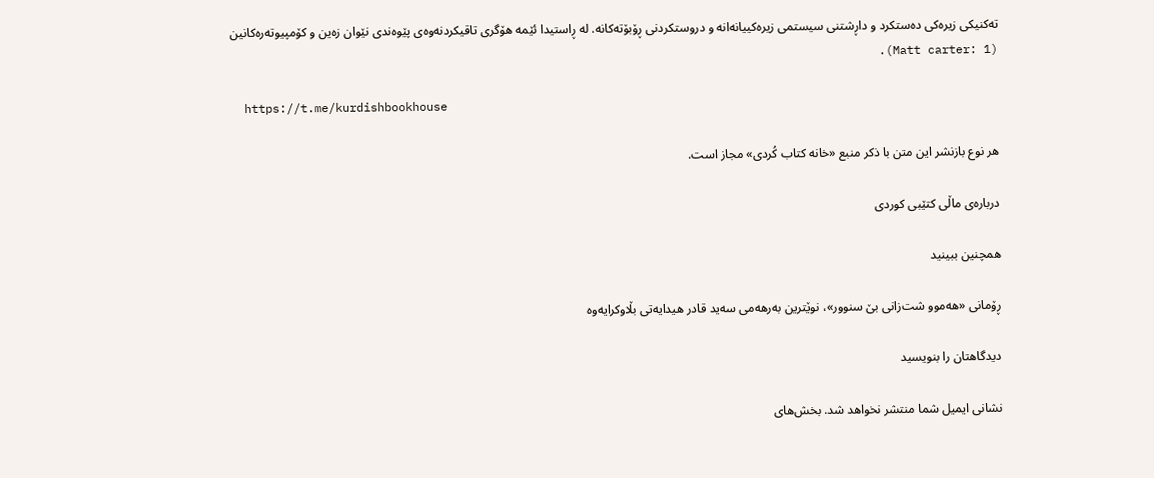تەکنیکی زیرەکی دەستکرد و داڕشتنی سیستمی زیرەکییانەانە و دروستکردنی ڕۆبۆتەکانە. لە ڕاستیدا ئێمە هۆگری تاقیکردنەوەی پێوەندی نێوان زەین و کۆمپیوتەرەکانین (Matt carter: 1).

  https://t.me/kurdishbookhouse

هر نوع بازنشر این متن با ذکر منبع «خانه کتاب کُردی» مجاز است.

درباره‌ی ماڵی کتێبی کوردی

همچنین ببینید

ڕۆمانی «هەموو شت‌زانی بێ سنوور»، نوێترین بەرهەمی سەید قادر هیدایەتی بڵاوکرایەوە

دیدگاهتان را بنویسید

نشانی ایمیل شما منتشر نخواهد شد. بخش‌های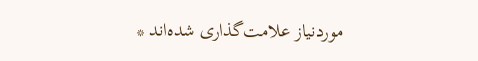موردنیاز علامت‌گذاری شده‌اند *